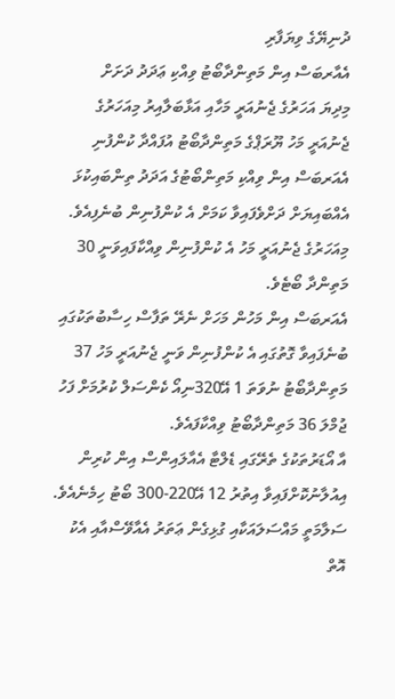ދުނިޔޭގެ ވިޔަފާރި
އެއާރބަސް އިން މަތިންދާބޯޓު ވިއްކި ޢަދަދު ދަށަށް
މިދިޔަ އަހަރުގެ ޖެނުއަރީ މަހާއި އަޅާބަލާއިރު މިއަހަރުގެ ޖެނުއަރީ މަހު ޔޫރަޕްގެ މަތިންދާބޯޓު އުފައްދާ ކުންފުނި އެއަރބަސް އިން ވިއްކި މަތިންބޯޓުގެ އަދަދު ތިންބައިކުޅަ އެއްބައިޔަށް ދަށްވެފައިވާ ކަމަށް އެ ކުންފުނިން ބުނެފިއެވެ. މިއަހަރުގެ ޖެނުއަރީ މަހު އެ ކުންފުނިން ވިއްކާފައިވަނީ 30 މަތިންދާ ބޯޓެވެ.
އެއަރބަސް އިން މަހުން މަހަށް ނެރޭ ތަފާސް ހިސާބުތަކުގައި ބުނެފައިވާ ގޮތުގައި އެ ކުންފުނިން ވަނީ ޖެނުއަރީ މަހު 37 މަތިންދާބޯޓު ނުވަތަ 1 އޭ320ނިއޯ ކެންސަލް ކުރުމަށް ފަހު ޖުމްލަ 36 މަތިންދާބޯޓު ވިއްކާފައެވެ.
އާ އޯޑަރުތަކުގެ ތެރޭގައި ޑެލްޓާ އެއާލައިންސް އިން ކުރިން އިއުލާނުކޮށްފައިވާ އިތުރު 12 އޭ220-300 ބޯޓު ހިމެނެއެވެ.
ސަލާމަތީ މައްސަލައަކާއި ގުޅިގެން ޢަތަރު އެއާވޭސްއާއި އެކު އޮތް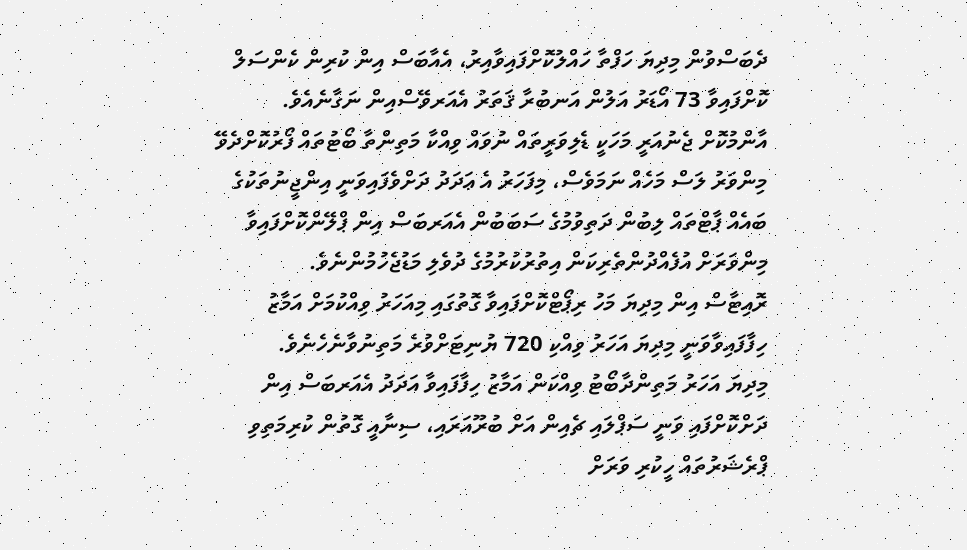ދެބަސްވުން މިދިޔަ ހަފްތާ ހައްލުކޮށްފައިވާއިރު، އެއާބަސް އިން ކުރިން ކެންސަލް ކޮށްފައިވާ 73 އޯޑަރު އަލުން އަނބުރާ ޤަތަރު އެއަރވޭސްއިން ނަގާނެއެވެ.
އާންމުކޮށް ޖެނުއަރީ މަހަކީ ޑެލިވަރީތައް ނުވައް ވިއްކާ މަތިންތާ ބޯޓުތައް ފޯރުކޮށްދެވޭ މިންވަރު ލަސް މަހެއް ނަމަވެސް، މިފަހަރު އެ ޢަދަދު ދަށްވެފައިވަނީ އިންޖީނުތަކުގެ ބައެއް ޕާޓްތައް ލިބުން ދަތިވުމުގެ ސަބަބުން އެއަރބަސް އިން ޕްލޭންކޮށްފައިވާ މިންވަރަށް އުފެއްދުންތެރިކަން އިތުރުކުރުމުގެ ދުވެލި މަޑުޖެހުމުންނެވެ.
ރޮއިޓާސް އިން މިދިޔަ މަހު ރިޕޯޓްކޮށްފައިވާ ގޮތުގައި މިއަހަރު ވިއްކުމަށް އަމާޒު ހިފާފައިވާވަނީ މިދިޔަ އަހަރު ވިއްކި 720 ޔުނިޓަށްވުރެ މަތިނުވާނެހެނެވެ.
މިދިޔަ އަހަރު މަތިންދާބޯޓު ވިއްކަން އަމާޒު ހިފާފައިވާ އަދަދު އެއަރބަސް އިން ދަށްކޮށްފައި ވަނީ ސަޕްލައި ޗެއިން އަށް ބުރޫއަރައި، ސިނާއީ ގޮތުން ކުރިމަތިވި ޕްރެޝަރުތައް ހީކުރި ވަރަށް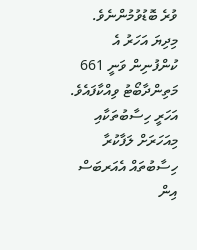ވުރެ ބޮޑުވުމުންނެވެ. މިދިޔަ އަހަރު އެ ކުންފުނިން ވަނީ 661 މަތިންދާބޯޓު ވިއްކާފައެވެ. އަހަރީ ހިސާބުތަކާއި މިއަހަރަށް ލަފާކުރާ ހިސާބުތައް އެއަރބަސް އިން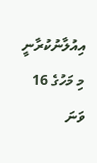އިއުލާނުކުރާނީ މި މަހުގެ 16 ވަނަ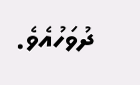ދުވަހުއެވެ.